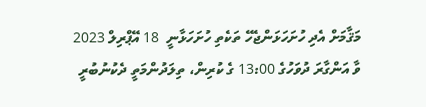މަޤާމަށް އެދި ހުށަހަޅަންޖެހޭ ތަކެތި ހުށަހަޅާނީ  18 އޭޕްރިލް 2023 ވާ އަންގާރަ ދުވަހުގެ 13:00 ގެ ކުރިން، ތިލަދުންމަތީ ދެކުނުބުރީ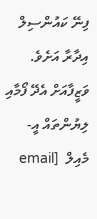ފިނޭ ކައުންސިލް އިދާރާ އަށެވެ. ވަޒީފާއަށް އެދޭ ފޯމާއި ލިޔުންތައް އީ-މެއިލް  [email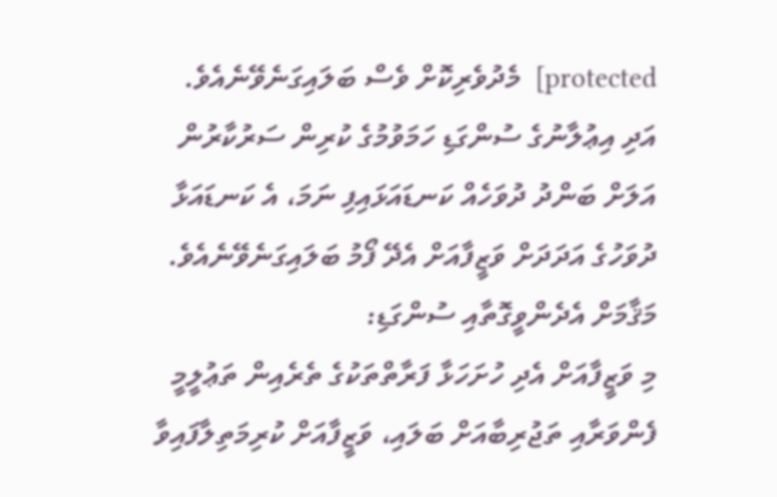protected]  މެދުވެރިކޮށް ވެސް ބަލައިގަނެވޭނެއެވެ.
އަދި އިޢުލާނުގެ ސުންގަޑި ހަމަވުމުގެ ކުރިން ސަރުކާރުން އަލަށް ބަންދު ދުވަހެއް ކަނޑައަޅައިފި ނަމަ، އެ ކަނޑައަޅާ ދުވަހުގެ އަދަދަށް ވަޒީފާއަށް އެދޭ ފޯމު ބަލައިގަނެވޭނެއެވެ.
މަޤާމަށް އެދެންވީގޮތާއި ސުންގަޑި:
މި ވަޒީފާއަށް އެދި ހުށަހަޅާ ފަރާތްތަކުގެ ތެރެއިން ތަޢުލީމީ ފެންވަރާއި ތަޖުރިބާއަށް ބަލައި، ވަޒީފާއަށް ކުރިމަތިލާފައިވާ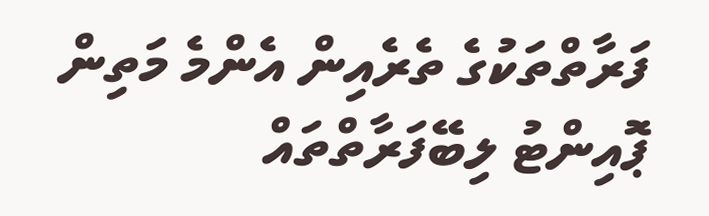ފަރާތްތަކުގެ ތެރެއިން އެންމެ މަތިން ޕޮއިންޓު ލިބޭފަރާތްތައް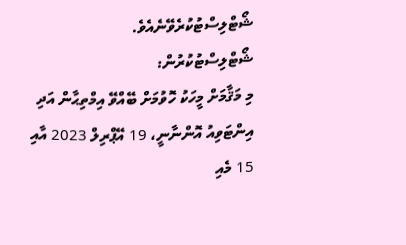ޝޯޓްލިސްޓުކުރެވޭނެއެވެ.
ޝޯޓްލިސްޓުކުރުން:
މި މަޤާމަށް މީހަކު ހޮވުމަށް ބޭއްވޭ އިމްތިޙާން އަދި އިންޓަވިއު އޮންނާނީ، 19 އޭޕްރިލް 2023 އާއި 15 މެއި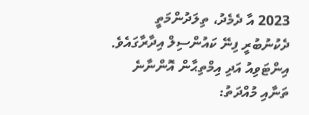2023 އާ ދެމެދު، ތިލަދުންމަތީ ދެކުނުބުރީ ފިނޭ ކައުންސިލް އިދާރާގައެވެ.
އިންޓަވިއު އަދި އިމްތިޙާން އޮންނާނެ ތަނާއި މުއްދަތު: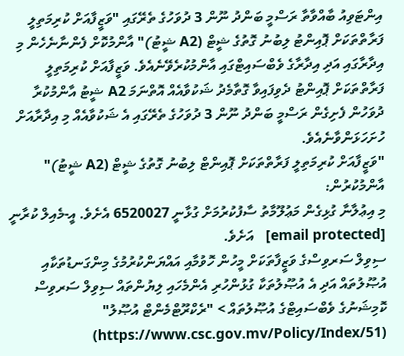އިންޓަވިއު ބާއްވާތާ ރަސްމީ ބަންދު ނޫން 3 ދުވަހުގެ ތެރޭގައި "ވަޒީފާއަށް ކުރިމަތިލީ ފަރާތްތަކަށް ޕޮއިންޓު ލިބުނު ގޮތުގެ ޝީޓް (A2 ޝީޓު)" އާންމުކޮށް ފެންނާނެހެން މި އިދާރާގައި އަދި އިދާރާގެ ވެބްސައިޓްގައި އާންމުކުރެވޭނެއެވެ. ވަޒީފާއަށް ކުރިމަތިލީ ފަރާތްތަކަށް ޕޮއިންޓު ދެވިފައިވާ ގޮތާމެދު ޝަކުވާއެއް އޮތްނަމަ A2 ޝީޓު އާންމުކުރާ ދުވަހުން ފެށިގެން ރަސްމީ ބަންދު ނޫން 3 ދުވަހުގެ ތެރޭގައި އެ ޝަކުވާއެއް މި އިދާރާއަށް ހުށަހަޅަންވާނެއެވެ.
"ވަޒީފާއަށް ކުރިމަތިލީ ފަރާތްތަކަށް ޕޮއިންޓް ލިބުނު ގޮތުގެ ޝީޓް (A2 ޝީޓު)" އާންމުކުރުން:
މި އިޢުލާނާ ގުޅިގެން މަޢުލޫމާތު ސާފުކުރުމަށް ގުޅާނީ 6520027 އެށެވެ. އީ-މެއިލް ކުރާނީ [email protected]   އަށެވެ.
ސިވިލް ސަރވިސްގެ ވަޒީފާތަކަށް މީހުން ހޮވުމާއި އައްޔަންކުރުމުގެ މިންގަނޑުތަކާއި އުޞޫލުތައް އަދި އެ އުޞޫލުތަކާ ގުޅުންހުރި އެންމެހައި ލިޔުންތައް ސިވިލް ސަރވިސް ކޮމިޝަނުގެ ވެބްސައިޓްގެ އުޞޫލުތައް > "ރެކްރޫޓްމެންޓް އުޞޫލު" (https://www.csc.gov.mv/Policy/Index/51)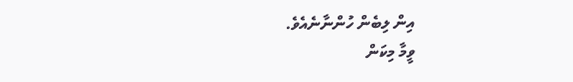އިން ލިބެން ހުންނާނެއެވެ.
ވީމާ މިކަން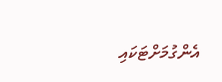އެންގުމަށްޓަކައި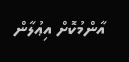އާންމުކޮށް އިޢުލާން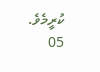ކުރީމެވެ.
05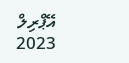އޭޕްރިލް 2023